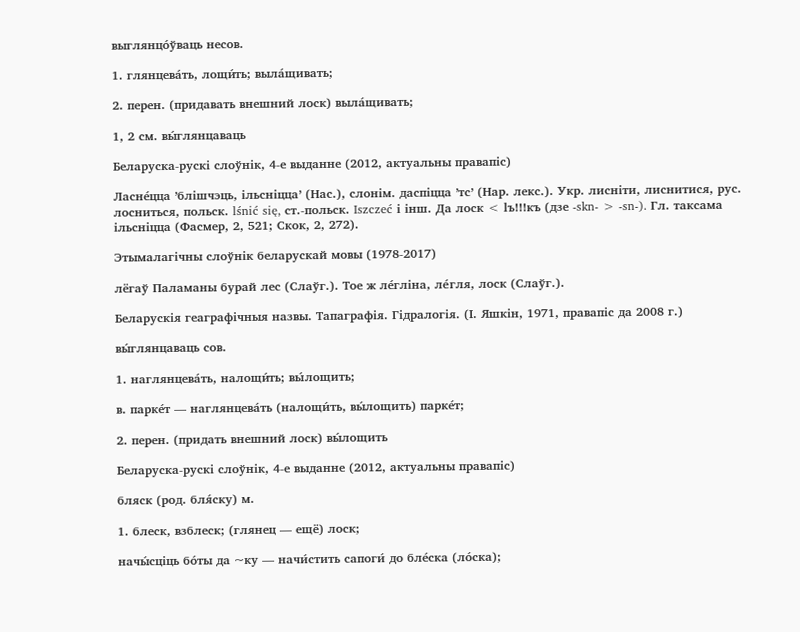выглянцо́ўваць несов.

1. глянцева́ть, лощи́ть; выла́щивать;

2. перен. (придавать внешний лоск) выла́щивать;

1, 2 см. вы́глянцаваць

Беларуска-рускі слоўнік, 4-е выданне (2012, актуальны правапіс)

Ласне́цца ’блішчэць, ільсніцца’ (Нас.), слонім. даспіцца ’тс’ (Нар. лекс.). Укр. лисніти, лиснитися, рус. лосниться, польск. lśnić się, ст.-польск. Iszczeć і інш. Да лоск < lъ!!!къ (дзе ‑skn‑ > ‑sn‑). Гл. таксама ільсніцца (Фасмер, 2, 521; Скок, 2, 272).

Этымалагічны слоўнік беларускай мовы (1978-2017)

лёгаў Паламаны бурай лес (Слаўг.). Тое ж ле́гліна, ле́гля, лоск (Слаўг.).

Беларускія геаграфічныя назвы. Тапаграфія. Гідралогія. (І. Яшкін, 1971, правапіс да 2008 г.)

вы́глянцаваць сов.

1. наглянцева́ть, налощи́ть; вы́лощить;

в. парке́т — наглянцева́ть (налощи́ть, вы́лощить) парке́т;

2. перен. (придать внешний лоск) вы́лощить

Беларуска-рускі слоўнік, 4-е выданне (2012, актуальны правапіс)

бляск (род. бля́ску) м.

1. блеск, взблеск; (глянец — ещё) лоск;

начы́сціць бо́ты да ~ку — начи́стить сапоги́ до бле́ска (ло́ска);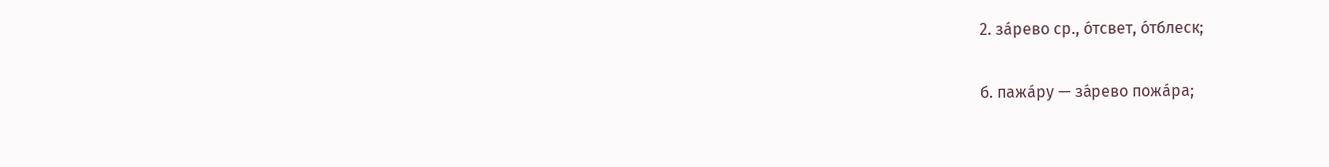2. за́рево ср., о́тсвет, о́тблеск;

б. пажа́ру — за́рево пожа́ра;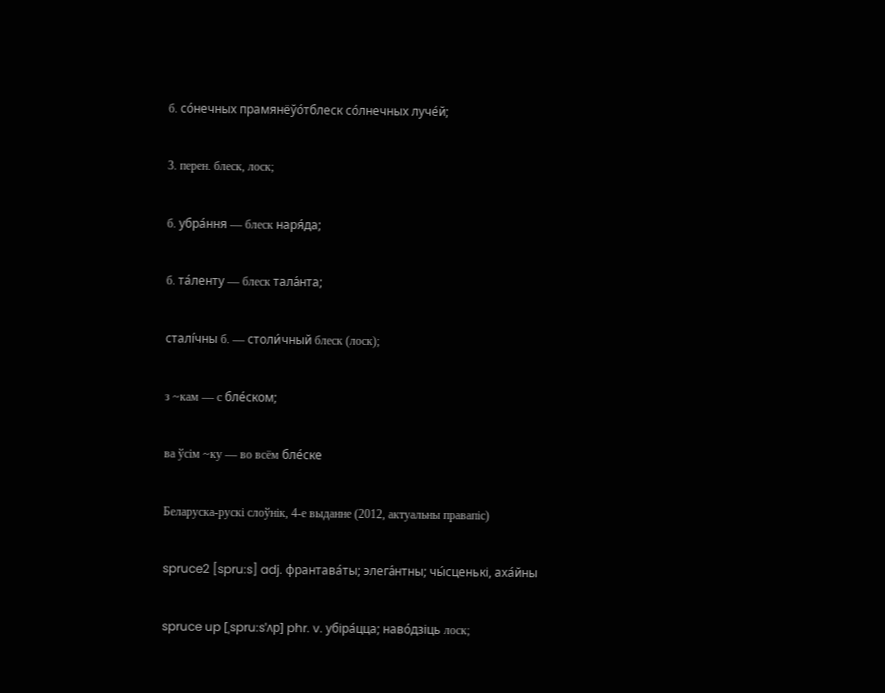б. со́нечных прамянёўо́тблеск со́лнечных луче́й;

3. перен. блеск, лоск;

б. убра́ння — блеск наря́да;

б. та́ленту — блеск тала́нта;

сталі́чны б. — столи́чный блеск (лоск);

з ~кам — с бле́ском;

ва ўсім ~ку — во всём бле́ске

Беларуска-рускі слоўнік, 4-е выданне (2012, актуальны правапіс)

spruce2 [spru:s] adj. франтава́ты; элега́нтны; чы́сценькі, аха́йны

spruce up [ˌspru:sˈʌp] phr. v. убіра́цца; наво́дзіць лоск;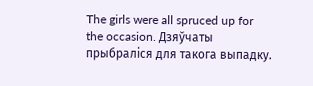The girls were all spruced up for the occasion. Дзяўчаты прыбраліся для такога выпадку.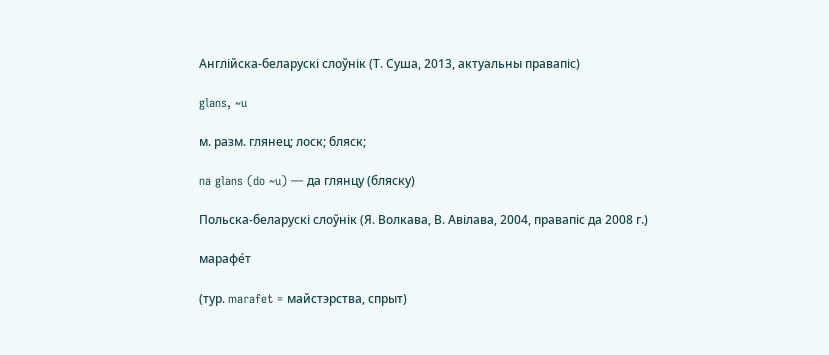Англійска-беларускі слоўнік (Т. Суша, 2013, актуальны правапіс)

glans, ~u

м. разм. глянец; лоск; бляск;

na glans (do ~u) — да глянцу (бляску)

Польска-беларускі слоўнік (Я. Волкава, В. Авілава, 2004, правапіс да 2008 г.)

марафе́т

(тур. marafet = майстэрства, спрыт)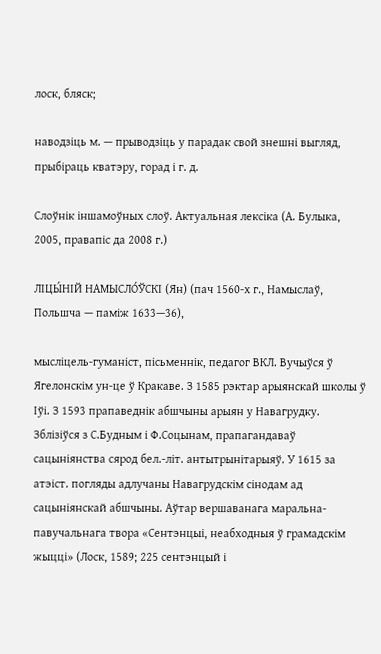лоск, бляск;

наводзіць м. — прыводзіць у парадак свой знешні выгляд, прыбіраць кватэру, горад і г. д.

Слоўнік іншамоўных слоў. Актуальная лексіка (А. Булыка, 2005, правапіс да 2008 г.)

ЛІЦЫ́НІЙ НАМЫСЛО́ЎСКІ (Ян) (пач 1560-х г., Намыслаў, Польшча — паміж 1633—36),

мысліцель-гуманіст, пісьменнік, педагог ВКЛ. Вучыўся ў Ягелонскім ун-це ў Кракаве. З 1585 рэктар арыянскай школы ў Іўі. З 1593 прапаведнік абшчыны арыян у Навагрудку. Зблізіўся з С.Будным і Ф.Соцынам, прапагандаваў сацыніянства сярод бел.-літ. антытрынітарыяў. У 1615 за атэіст. погляды адлучаны Навагрудскім сінодам ад сацыніянскай абшчыны. Аўтар вершаванага маральна-павучальнага твора «Сентэнцыі, неабходныя ў грамадскім жыцці» (Лоск, 1589; 225 сентэнцый і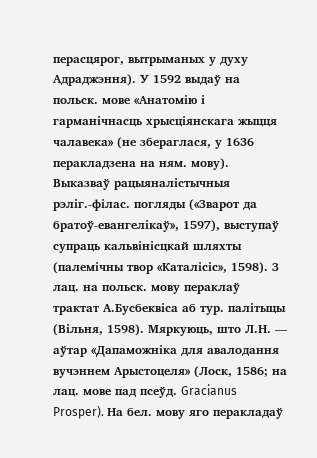перасцярог, вытрыманых у духу Адраджэння). У 1592 выдаў на польск. мове «Анатомію і гарманічнасць хрысціянскага жыцця чалавека» (не збераглася, у 1636 перакладзена на ням. мову). Выказваў рацыяналістычныя рэліг.-філас. погляды («Зварот да братоў-евангелікаў», 1597), выступаў супраць кальвінісцкай шляхты (палемічны твор «Каталісіс», 1598). З лац. на польск. мову пераклаў трактат А.Бусбеквіса аб тур. палітыцы (Вільня, 1598). Мяркуюць, што Л.Н. — аўтар «Дапаможніка для авалодання вучэннем Арыстоцеля» (Лоск, 1586; на лац. мове пад псеўд. Gracianus Prosper). На бел. мову яго перакладаў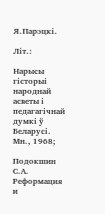Я.Парэцкі.

Літ.:

Нарысы гісторыі народнай асветы і педагагічнай думкі ў Беларусі. Мн., 1968;

Подокшин С.А. Реформация и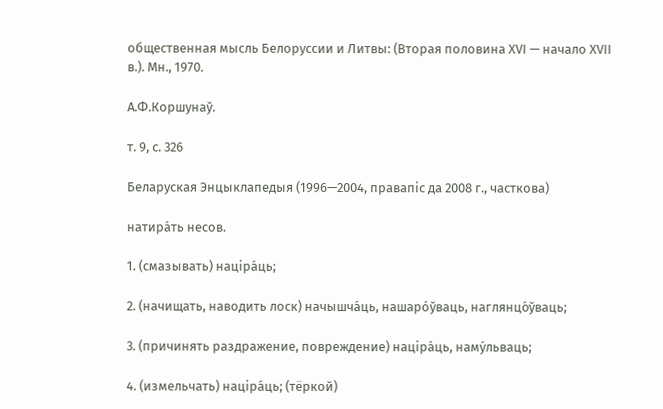общественная мысль Белоруссии и Литвы: (Вторая половина XVI — начало XVII в.). Мн., 1970.

А.Ф.Коршунаў.

т. 9, с. 326

Беларуская Энцыклапедыя (1996—2004, правапіс да 2008 г., часткова)

натира́ть несов.

1. (смазывать) націра́ць;

2. (начищать, наводить лоск) начышча́ць, нашаро́ўваць, наглянцо́ўваць;

3. (причинять раздражение, повреждение) націра́ць, наму́льваць;

4. (измельчать) націра́ць; (тёркой)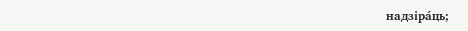надзіра́ць;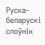Руска-беларускі слоўнік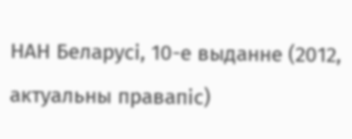НАН Беларусі, 10-е выданне (2012, актуальны правапіс)